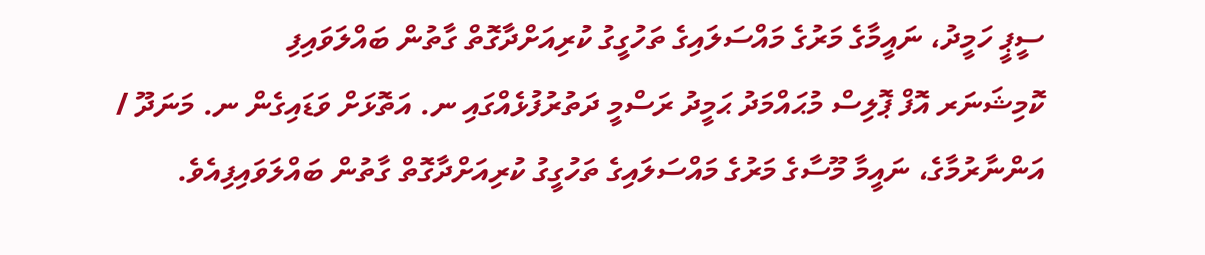ސީޕީ ހަމީދު، ނައީމާގެ މަރުގެ މައްސަލައިގެ ތަހުގީގު ކުރިއަށްދާގޮތް ގާތުން ބައްލަވައިފި
ކޮމިޝަނަރ އޮފް ޕޮލިސް މުޙައްމަދު ޙަމީދު ރަސްމީ ދަތުރުފުޅެއްގައި ނ. އަތޮޅަށް ވަޑައިގެން ނ. މަނަދޫ / އަންނާރުމާގެ، ނައީމާ މޫސާގެ މަރުގެ މައްސަލައިގެ ތަހުގީގު ކުރިއަށްދާގޮތް ގާތުން ބައްލަވައިފިއެވެ.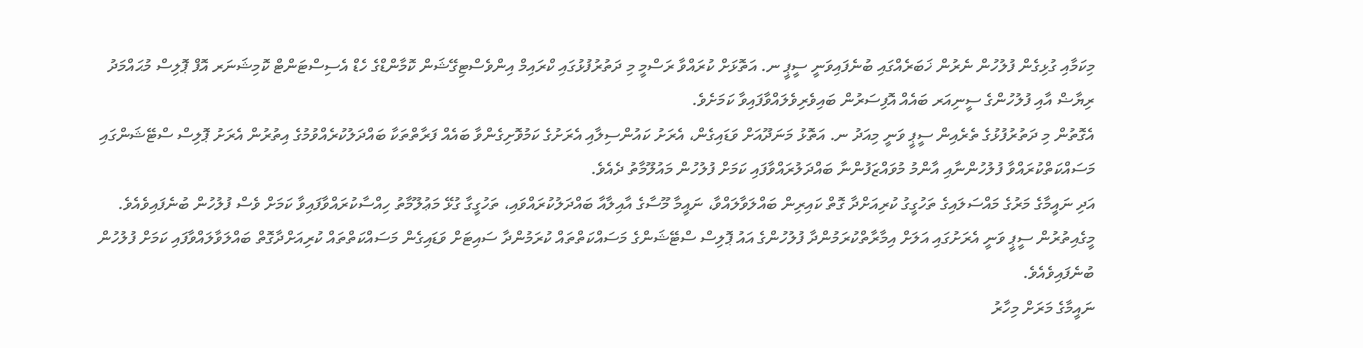މިކަމާއި ގުޅިގެން ފުލުހުން ނެރުން ޚަބަރެއްގައި ބުނެފައިވަނީ ސީޕީ ނ. އަތޮޅަށް ކުރައްވާ ރަސްމީ މި ދަތުރުފުޅުގައި ކްރައިމް އިންވެސްޓިގޭޝަން ކޮމާންޑްގެ ހެޑް އެސިސްޓަންޓް ކޮމިޝަނަރ އޮފް ޕޮލިސް މުޙައްމަދު ރިޔާޟް އާއި ފުލުހުންގެ ސީނިއަރ ބައެއް އޮފިސަރުން ބައިވެރިވެލައްވާފައިވާ ކަމަށެވެ.
އެގޮތުން މި ދަތުރުފުޅުގެ ތެރެއިން ސީޕީ ވަނީ މިއަދު ނ. އަތޮޅު މަނަދޫއަށް ވަޑައިގެން، އެރަށު ކައުންސިލާއި އެރަށުގެ ކަމުވޮށިގެންވާ ބައެއް ފަރާތްތަކާ ބައްދަލުކުރެއްވުމުގެ އިތުރުން އެރަށު ޕޮލިސް ސްޓޭޝަންގައި މަސައްކަތްކުރައްވާ ފުލުހުންނާއި އާންމު މުވައްޒަފުންނާ ބައްދަލުރައްވާފައި ކަމަށް ފުލުހުން މައުލޫމާތު ދެއެވެ.
އަދި ނައީމާގެ މަރުގެ މައްސަލައިގެ ތަހުގީގު ކުރިއަށްދާ ގޮތް ކައިރިން ބައްލަވާލައްވާ، ނައީމާ މޫސާގެ އާއިލާއާ ބައްދަލުކުރައްވައި، ތަހުގީގާ ގުޅޭ މަޢުލޫމާތު ހިއްސާކުރައްވާފައިވާ ކަމަށް ވެސް ފުލުހުން ބުނެފައިވެއެވެ.
މީގެއިތުރުން ސީޕީ ވަނީ އެރަށުގައި އަލަށް އިމާރާތްކުރަމުންދާ ފުލުހުންގެ އައު ޕޮލިސް ސްޓޭޝަންގެ މަސައްކަތްތައް ކުރަމުންދާ ސައިޓަށް ވަޑައިގެން މަސައްކަތްތައް ކުރިއަށްދާގޮތް ބައްލަވާލައްވާފައި ކަމަށް ފުލުހުން ބުނެފައިވެއެވެ.
ނައީމާގެ މަރަށް މިހާރު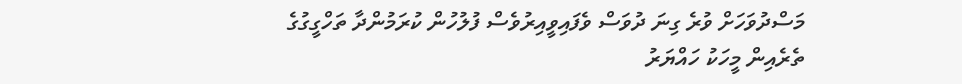މަސްދުވަހަށް ވުރެ ގިނަ ދުވަސް ވެފައިވީއިރުވެސް ފުލުހުން ކުރަމުންދާ ތަހްގީގުގެ ތެރެއިން މީހަކު ހައްޔަރު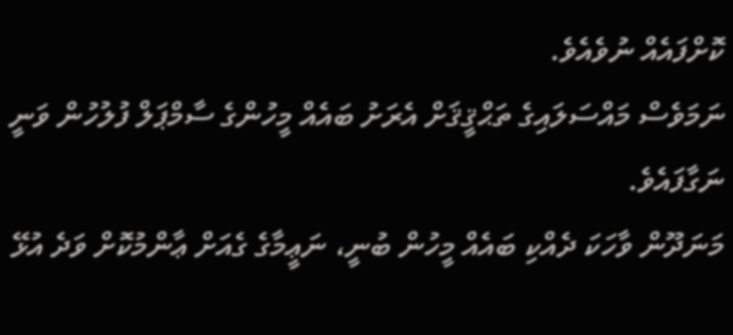ކޮށްފައެއް ނުވެއެވެ.
ނަމަވެސް މައްސަލައިގެ ތަޙްޤީޤަށް އެރަށު ބައެއް މީހުންގެ ސާމްޕަލް ފުލުހުން ވަނީ ނަގާފައެވެ.
މަނަދޫން ވާހަކަ ދެއްކި ބައެއް މީހުން ބުނީ، ނަޢީމާގެ ގެއަށް ޢާންމުކޮށް ވަދެ އުޅޭ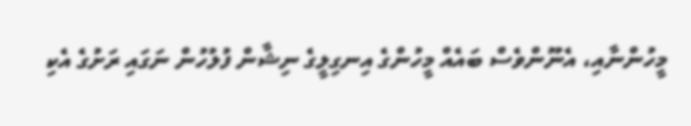މީހުންނާއި، އެނޫންވެސް ބައެއް މީހުންގެ އިނގިލީގެ ނިޝާން ފުލުހުން ނަގައި ރަށުގެ އެކި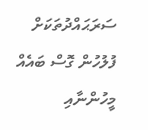ސަރަޙައްދުތަކަށް ފުލުހުން ގޮސް ބައެއް މީހުންނާއި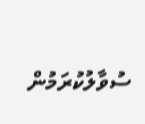ސުވާލުކުރަމުން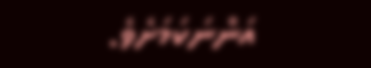އަންނަކަމަށެވެ.